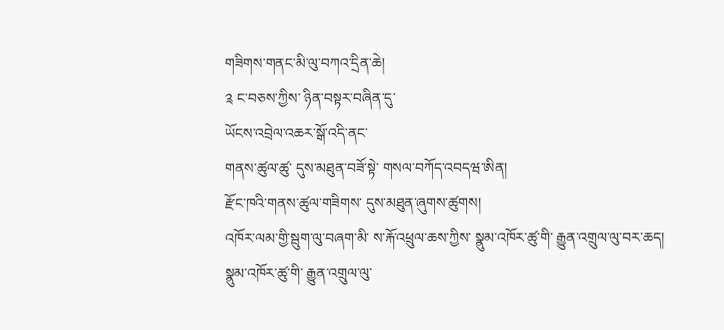གཟིགས་གནང་མི་ལུ་བཀའ་དྲིན་ཆེ།
༉ ང་བཅས་ཀྱིས་ ཉིན་བསྟར་བཞིན་དུ་
ཡོངས་འབྲེལ་འཆར་སྒོ་འདི་ནང་
གནས་ཚུལ་ཚུ་ དུས་མཐུན་བཟོ་སྟེ་ གསལ་བཀོད་འབདཝ་ཨིན།
རྫོང་ཁའི་གནས་ཚུལ་གཟིགས་ དུས་མཐུན་ཞུགས་ཚུགས།
འཁོར་ལམ་གྱི་སྦུག་ལུ་བཞག་མི་ ས་རྐོ་འཕྲུལ་ཆས་ཀྱིས་ སྣུམ་འཁོར་ཚུ་གི་ རྒྱུན་འགྲུལ་ལུ་བར་ཆད།
སྣུམ་འཁོར་ཚུ་གི་ རྒྱུན་འགྲུལ་ལུ་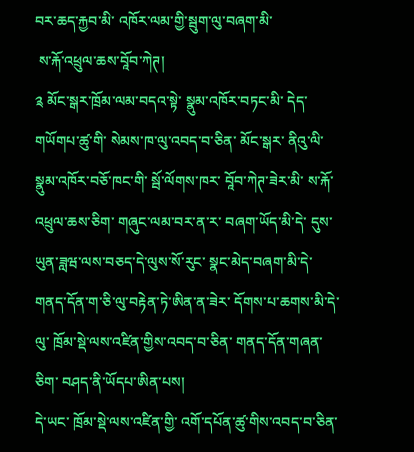བར་ཆད་རྐྱབ་མི་ འཁོར་ལམ་གྱི་སྦུག་ལུ་བཞག་མི་
 ས་རྐོ་འཕྲུལ་ཆས་བཱོབ་ཀེཊ།
༉ མོང་སྒར་ཁྲོམ་ལམ་བདའ་སྟེ་ སྣུམ་འཁོར་བཏང་མི་ དེད་གཡོགཔ་ཚུ་གི་ སེམས་ཁ་ལུ་འབད་བ་ཅིན་ མོང་སྒར་ ནིའུ་ལི་སྣུམ་འཁོར་བཅོ་ཁང་གི་ སྦོ་ལོགས་ཁར་ བཱོབ་ཀེཊ་ཟེར་མི་ ས་རྐོ་འཕྲུལ་ཆས་ཅིག་ གཞུང་ལམ་བར་ན་ར་ བཞག་ཡོད་མི་དེ་ དུས་ཡུན་ཟླཝ་ལས་བཅད་དེ་ལུས་སོ་རུང་ སྣང་མེད་བཞག་མི་དེ་ གནད་དོན་ག་ཅི་ལུ་བརྟེན་ཏེ་ཨིན་ན་ཟེར་ དོགས་པ་ཆགས་མི་དེ་ལུ་ ཁྲོམ་སྡེ་ལས་འཛིན་གྱིས་འབད་བ་ཅིན་ གནད་དོན་གཞན་ཅིག་ བཤད་ནི་ཡོདཔ་ཨིན་པས།
དེ་ཡང་ ཁྲོམ་སྡེ་ལས་འཛིན་གྱི་ འགོ་དཔོན་ཚུ་གིས་འབད་བ་ཅིན་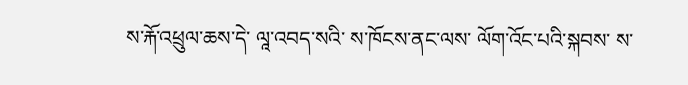ས་རྐོ་འཕྲུལ་ཆས་དེ་ ལཱ་འབད་སའི་ ས་ཁོངས་ནང་ལས་ ལོག་འོང་པའི་སྐབས་ ས་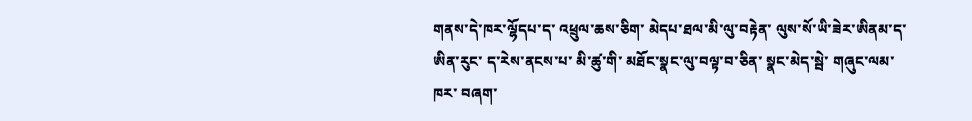གནས་དེ་ཁར་ལྷོདཔ་ད་ འཕྲུལ་ཆས་ཅིག་ མེདཔ་ཐལ་མི་ལུ་བརྟེན་ ལུས་སོ་ཡི་ཟེར་ཨིནམ་ད་ ཨིན་རུང་ ད་རེས་ནངས་པ་ མི་ཚུ་གི་ མཐོང་སྣང་ལུ་བལྟ་བ་ཅིན་ སྣང་མེད་སྦེ་ གཞུང་ལམ་ཁར་ བཞག་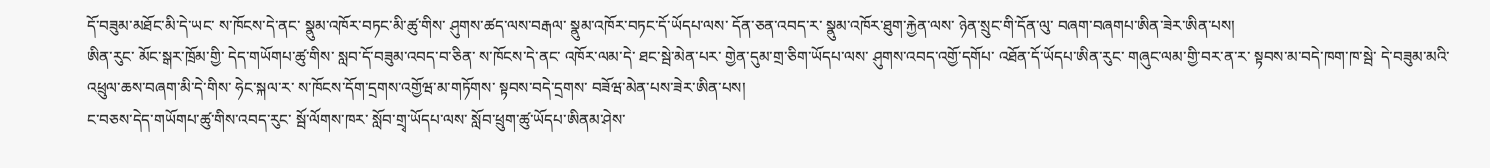དོ་བཟུམ་མཐོང་མི་དེ་ཡང་ ས་ཁོངས་དེ་ནང་ སྣུམ་འཁོར་བཏང་མི་ཚུ་གིས་ ཤུགས་ཚད་ལས་བརྒལ་ སྣུམ་འཁོར་བཏང་དོ་ཡོདཔ་ལས་ དོན་ཅན་འབད་ར་ སྣུམ་འཁོར་ཐུག་རྐྱེན་ལས་ ཉེན་སྲུང་གི་དོན་ལུ་ བཞག་བཞགཔ་ཨིན་ཟེར་ཨིན་པས།
ཨིན་རུང་ མོང་སྒར་ཁྲོམ་གྱི་ དེད་གཡོགཔ་ཚུ་གིས་ སླབ་དོ་བཟུམ་འབད་བ་ཅིན་ ས་ཁོངས་དེ་ནང་ འཁོར་ལམ་དེ་ ཐང་སྦེ་མེན་པར་ གྱེན་དུམ་གྲ་ཅིག་ཡོདཔ་ལས་ ཤུགས་འབད་འགྱོ་དགོཔ་ འཐོན་དོ་ཡོདཔ་ཨིན་རུང་ གཞུང་ལམ་གྱི་བར་ན་ར་ སྟབས་མ་བདེ་ཁག་ཁ་སྦེ་ དེ་བཟུམ་མའི་ འཕྲུལ་ཆས་བཞག་མི་དེ་གིས་ ཧེང་སྐལ་ར་ ས་ཁོངས་དོག་དྲགས་འགྱོཝ་མ་གཏོགས་ སྟབས་བདེ་དྲགས་ བཟོཝ་མེན་པས་ཟེར་ཨིན་པས།
ང་བཅས་དེད་གཡོགཔ་ཚུ་གིས་འབད་རུང་ སྦོ་ལོགས་ཁར་ སློབ་གྲྭ་ཡོདཔ་ལས་ སློབ་ཕྲུག་ཚུ་ཡོདཔ་ཨིནམ་ཤེས་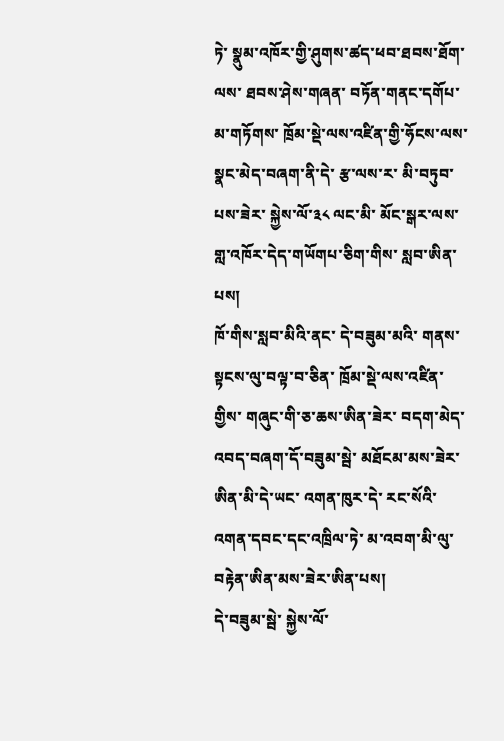ཏེ་ སྣུམ་འཁོར་གྱི་ཤུགས་ཚད་ཕབ་ཐབས་ཐོག་ལས་ ཐབས་ཤེས་གཞན་ བཏོན་གནང་དགོཔ་མ་གཏོགས་ ཁྲོམ་སྡེ་ལས་འཛིན་གྱི་ཧོངས་ལས་ སྣང་མེད་བཞག་ནི་དེ་ རྩ་ལས་ར་ མི་བཏུབ་པས་ཟེར་ སྐྱེས་ལོ་༣༨ ལང་མི་ མོང་སྒར་ལས་ གླ་འཁོར་དེད་གཡོགཔ་ཅིག་གིས་ སླབ་ཨིན་པས།
ཁོ་གིས་སླབ་མིའི་ནང་ དེ་བཟུམ་མའི་ གནས་སྟངས་ལུ་བལྟ་བ་ཅིན་ ཁྲོམ་སྡེ་ལས་འཛིན་གྱིས་ གཞུང་གི་ཅ་ཆས་ཨིན་ཟེར་ བདག་མེད་འབད་བཞག་དོ་བཟུམ་སྦེ་ མཐོངམ་མས་ཟེར་ཨིན་མི་དེ་ཡང་ འགན་ཁུར་དེ་ རང་སོའི་འགན་དབང་དང་འཁྲིལ་ཏེ་ མ་འབག་མི་ལུ་བརྟེན་ཨིན་མས་ཟེར་ཨིན་པས།
དེ་བཟུམ་སྦེ་ སྐྱེས་ལོ་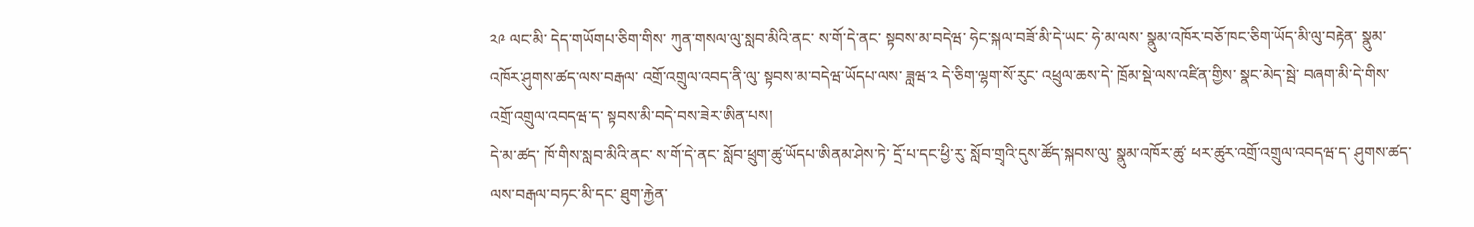༢༩ ལང་མི་ དེད་གཡོགཔ་ཅིག་གིས་ ཀུན་གསལ་ལུ་སླབ་མིའི་ནང་ ས་གོ་དེ་ནང་ སྟབས་མ་བདེཝ་ ཧེང་སྐལ་བཟོ་མི་དེ་ཡང་ ཧེ་མ་ལས་ སྣུམ་འཁོར་བཅོ་ཁང་ཅིག་ཡོད་མི་ལུ་བརྟེན་ སྣུམ་འཁོར་ཤུགས་ཚད་ལས་བརྒལ་ འགྲོ་འགྲུལ་འབད་ནི་ལུ་ སྟབས་མ་བདེཝ་ཡོདཔ་ལས་ ཟླཝ་༢ དེ་ཅིག་ལྷག་སོ་རུང་ འཕྲུལ་ཆས་དེ་ ཁྲོམ་སྡེ་ལས་འཛིན་གྱིས་ སྣང་མེད་སྦེ་ བཞག་མི་དེ་གིས་ འགྲོ་འགྲུལ་འབདཝ་ད་ སྟབས་མི་བདེ་བས་ཟེར་ཨིན་པས།
དེ་མ་ཚད་ ཁོ་གིས་སླབ་མིའི་ནང་ ས་གོ་དེ་ནང་ སློབ་ཕྲུག་ཚུ་ཡོདཔ་ཨིནམ་ཤེས་ཏེ་ དྲོ་པ་དང་ཕྱི་རུ་ སློབ་གྲྭའི་དུས་ཚོད་སྐབས་ལུ་ སྣུམ་འཁོར་ཚུ་ ཕར་ཚུར་འགྲོ་འགྲུལ་འབདཝ་ད་ ཤུགས་ཚད་ལས་བརྒལ་བཏང་མི་དང་ ཐུག་རྐྱེན་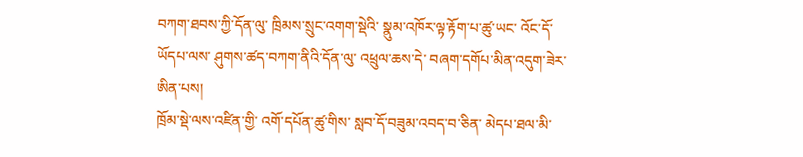བཀག་ཐབས་ཀྱི་དོན་ལུ་ ཁྲིམས་སྲུང་འགག་སྡེའི་ སྣུམ་འཁོར་ལྟ་རྟོག་པ་ཚུ་ཡང་ འོང་དོ་ཡོདཔ་ལས་ ཤུགས་ཚད་བཀག་ནིའི་དོན་ལུ་ འཕྲུལ་ཆས་དེ་ བཞག་དགོཔ་མིན་འདུག་ཟེར་ཨིན་པས།
ཁྲོམ་སྡེ་ལས་འཛིན་གྱི་ འགོ་དཔོན་ཚུ་གིས་ སླབ་དོ་བཟུམ་འབད་བ་ཅིན་ མེདཔ་ཐལ་མི་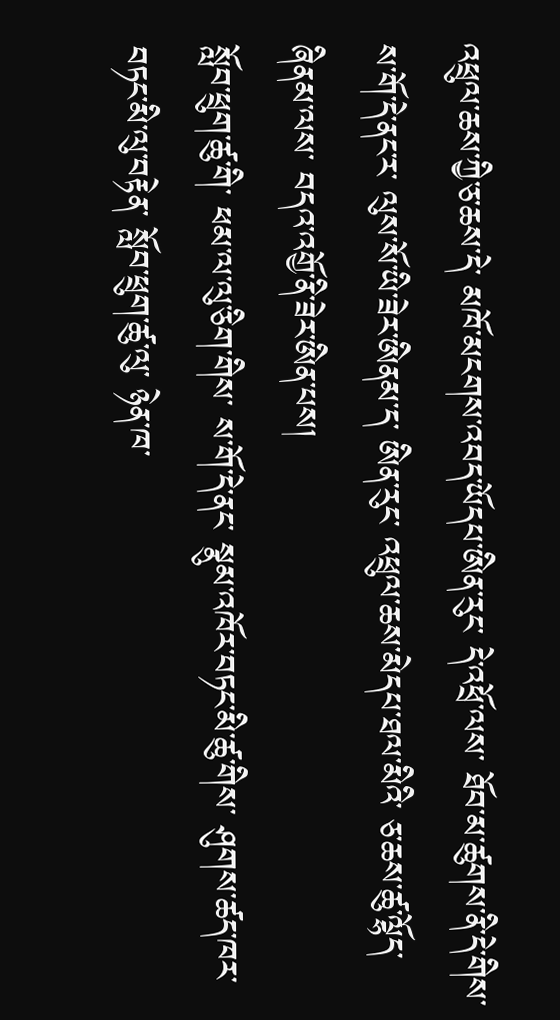འཕྲུལ་ཆས་ཀྱི་ཅ་ཆས་དེ་ མཁོ་མངགས་འབད་ཡོདཔ་ཨིན་རུང་ དེ་འཕྲོ་ལས་ ཐོབ་མ་ཚུགས་ནི་དེ་གིས་ ས་གོ་དེ་ནང་ར་ ལུས་སོ་ཡི་ཟེར་ཨིནམ་ད་ ཨིན་རུང་ འཕྲུལ་ཆས་མེདཔ་ཐལ་མིའི་ ཅ་ཆས་ཚུ་ལྷོད་ཞིནམ་ལས་ བདའ་འགྱོ་ནི་ཟེར་ཨིན་པས།
སློབ་ཕྲུག་ཚུ་གི་ ཕམ་ལ་ལུ་ཅིག་གིས་ ས་གོ་དེ་ནང་ སྣུམ་འཁོར་བཏང་མི་ཚུ་གིས་ ཤུགས་ཚད་ཁར་ བཏང་མི་ལུ་བརྟེན་ སློབ་ཕྲུག་ཚུ་ལུ་ ཉེན་ཁ་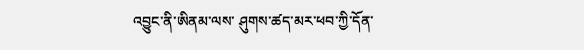འབྱུང་ནི་ཨིནམ་ལས་ ཤུགས་ཚད་མར་ཕབ་ཀྱི་དོན་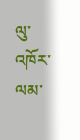ལུ་ འཁོར་ལམ་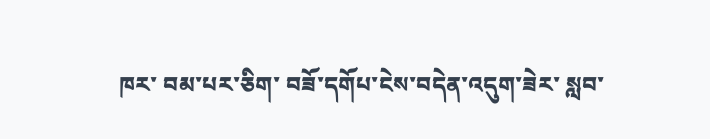ཁར་ བམ་པར་ཅིག་ བཟོ་དགོཔ་ངེས་བདེན་འདུག་ཟེར་ སླབ་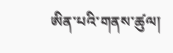ཨིན་པའི་གནས་ཚུལ།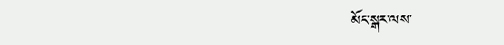མོང་སྒར་ལས་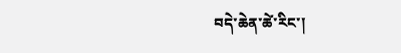བདེ་ཆེན་ཚེ་རིང་།